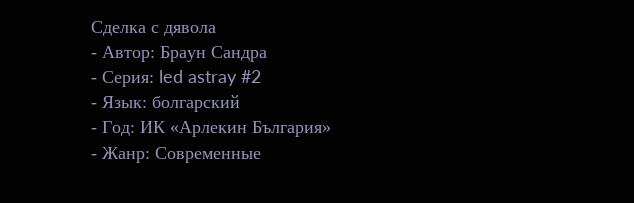Сделка с дявола
- Автор: Браун Сандра
- Серия: led astray #2
- Язык: болгарский
- Год: ИК «Арлекин България»
- Жанр: Современные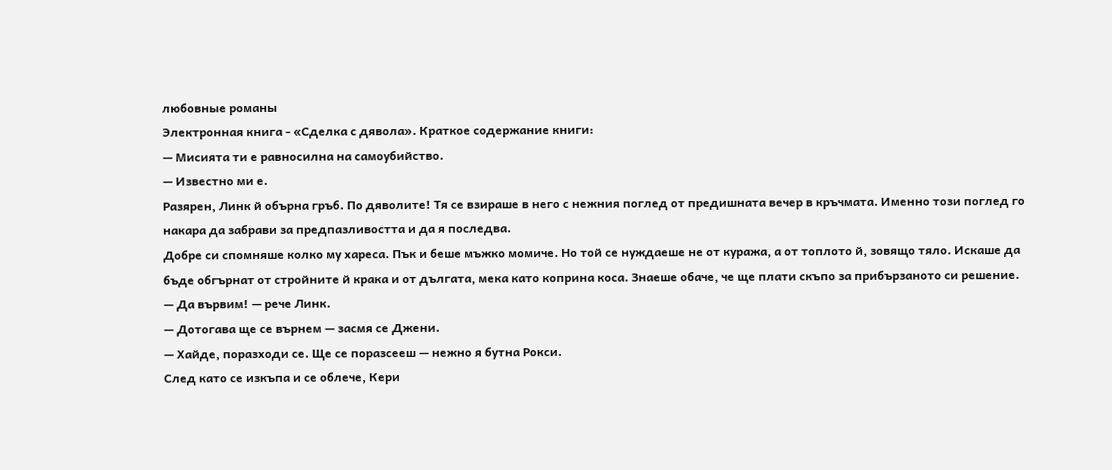любовные романы
Электронная книга - «Сделка с дявола». Краткое содержание книги:
— Мисията ти е равносилна на самоубийство.
— Известно ми е.
Разярен, Линк й обърна гръб. По дяволите! Тя се взираше в него с нежния поглед от предишната вечер в кръчмата. Именно този поглед го накара да забрави за предпазливостта и да я последва.
Добре си спомняше колко му хареса. Пък и беше мъжко момиче. Но той се нуждаеше не от куража, а от топлото й, зовящо тяло. Искаше да бъде обгърнат от стройните й крака и от дългата, мека като коприна коса. Знаеше обаче, че ще плати скъпо за прибързаното си решение.
— Да вървим! — рече Линк.
— Дотогава ще се върнем — засмя се Джени.
— Хайде, поразходи се. Ще се поразсееш — нежно я бутна Рокси.
След като се изкъпа и се облече, Кери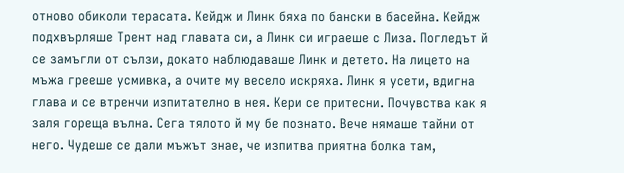отново обиколи терасата. Кейдж и Линк бяха по бански в басейна. Кейдж подхвърляше Трент над главата си, а Линк си играеше с Лиза. Погледът й се замъгли от сълзи, докато наблюдаваше Линк и детето. На лицето на мъжа грееше усмивка, а очите му весело искряха. Линк я усети, вдигна глава и се втренчи изпитателно в нея. Кери се притесни. Почувства как я заля гореща вълна. Сега тялото й му бе познато. Вече нямаше тайни от него. Чудеше се дали мъжът знае, че изпитва приятна болка там,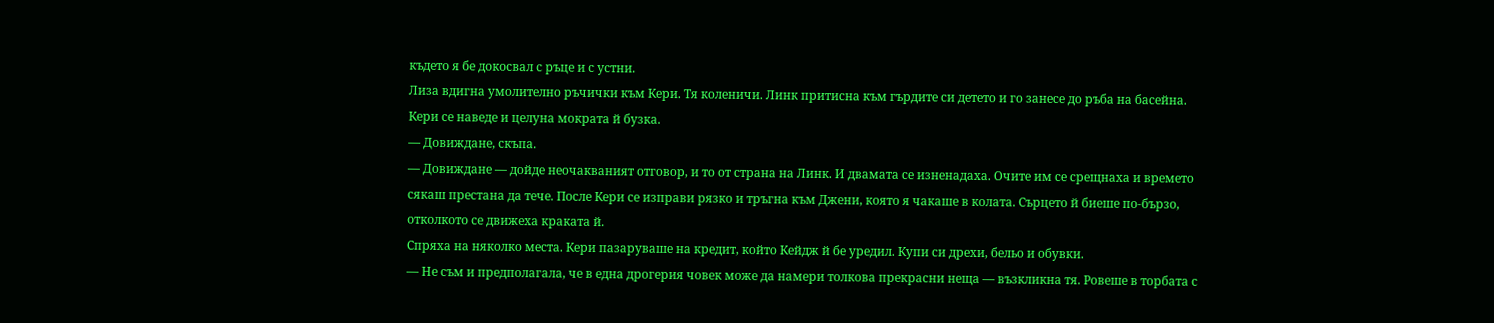където я бе докосвал с ръце и с устни.
Лиза вдигна умолително ръчички към Кери. Тя коленичи. Линк притисна към гърдите си детето и го занесе до ръба на басейна. Кери се наведе и целуна мократа й бузка.
— Довиждане, скъпа.
— Довиждане — дойде неочакваният отговор, и то от страна на Линк. И двамата се изненадаха. Очите им се срещнаха и времето сякаш престана да тече. После Кери се изправи рязко и тръгна към Джени, която я чакаше в колата. Сърцето й биеше по-бързо, отколкото се движеха краката й.
Спряха на няколко места. Кери пазаруваше на кредит, който Кейдж й бе уредил. Купи си дрехи, бельо и обувки.
— Не съм и предполагала, че в една дрогерия човек може да намери толкова прекрасни неща — възкликна тя. Ровеше в торбата с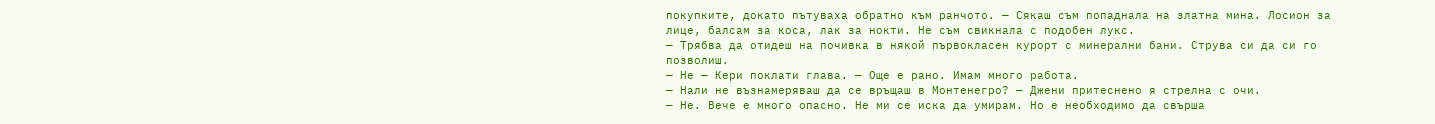покупките, докато пътуваха обратно към ранчото. — Сякаш съм попаднала на златна мина. Лосион за лице, балсам за коса, лак за нокти. Не съм свикнала с подобен лукс.
— Трябва да отидеш на почивка в някой първокласен курорт с минерални бани. Струва си да си го позволиш.
— Не — Кери поклати глава. — Още е рано. Имам много работа.
— Нали не възнамеряваш да се връщаш в Монтенегро? — Джени притеснено я стрелна с очи.
— Не. Вече е много опасно. Не ми се иска да умирам. Но е необходимо да свърша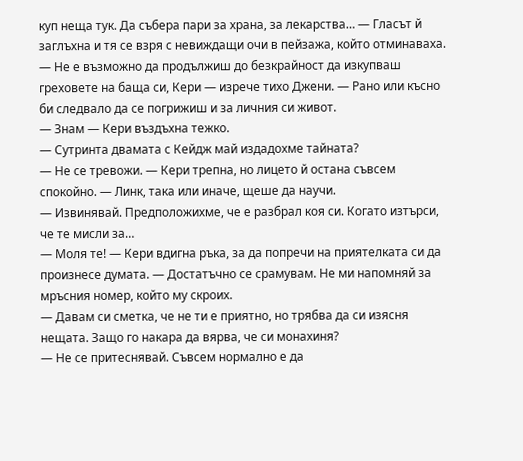куп неща тук. Да събера пари за храна, за лекарства… — Гласът й заглъхна и тя се взря с невиждащи очи в пейзажа, който отминаваха.
— Не е възможно да продължиш до безкрайност да изкупваш греховете на баща си, Кери — изрече тихо Джени. — Рано или късно би следвало да се погрижиш и за личния си живот.
— Знам — Кери въздъхна тежко.
— Сутринта двамата с Кейдж май издадохме тайната?
— Не се тревожи. — Кери трепна, но лицето й остана съвсем спокойно. — Линк, така или иначе, щеше да научи.
— Извинявай. Предположихме, че е разбрал коя си. Когато изтърси, че те мисли за…
— Моля те! — Кери вдигна ръка, за да попречи на приятелката си да произнесе думата. — Достатъчно се срамувам. Не ми напомняй за мръсния номер, който му скроих.
— Давам си сметка, че не ти е приятно, но трябва да си изясня нещата. Защо го накара да вярва, че си монахиня?
— Не се притеснявай. Съвсем нормално е да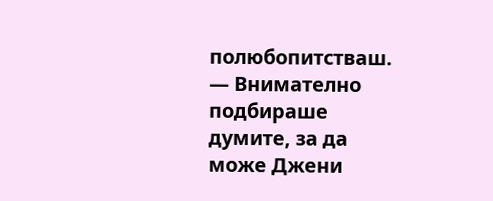полюбопитстваш. — Внимателно подбираше думите, за да може Джени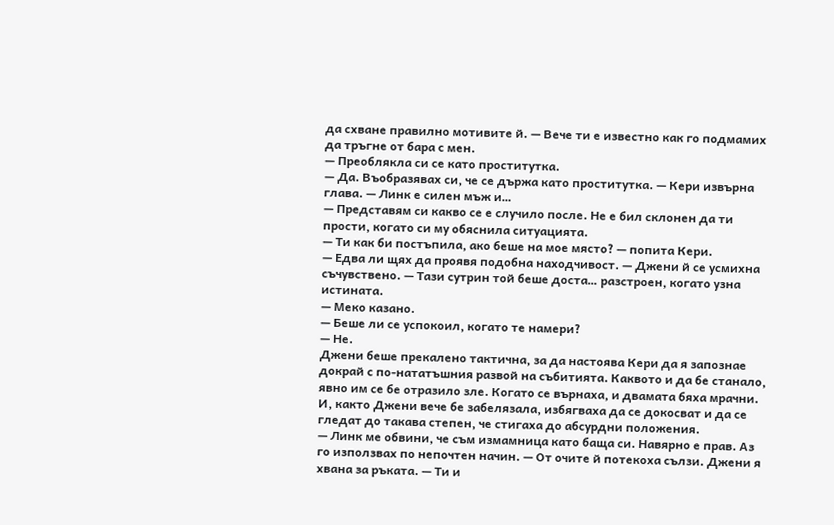да схване правилно мотивите й. — Вече ти е известно как го подмамих да тръгне от бара с мен.
— Преоблякла си се като проститутка.
— Да. Въобразявах си, че се държа като проститутка. — Кери извърна глава. — Линк е силен мъж и…
— Представям си какво се е случило после. Не е бил склонен да ти прости, когато си му обяснила ситуацията.
— Ти как би постъпила, ако беше на мое място? — попита Кери.
— Едва ли щях да проявя подобна находчивост. — Джени й се усмихна съчувствено. — Тази сутрин той беше доста… разстроен, когато узна истината.
— Меко казано.
— Беше ли се успокоил, когато те намери?
— Не.
Джени беше прекалено тактична, за да настоява Кери да я запознае докрай с по-нататъшния развой на събитията. Каквото и да бе станало, явно им се бе отразило зле. Когато се върнаха, и двамата бяха мрачни. И, както Джени вече бе забелязала, избягваха да се докосват и да се гледат до такава степен, че стигаха до абсурдни положения.
— Линк ме обвини, че съм измамница като баща си. Навярно е прав. Аз го използвах по непочтен начин. — От очите й потекоха сълзи. Джени я хвана за ръката. — Ти и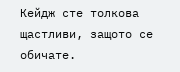Кейдж сте толкова щастливи, защото се обичате.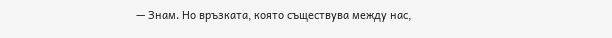— Знам. Но връзката, която съществува между нас,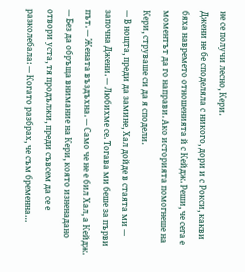не се получи лесно, Кери.
Джени не бе споделяла с никого, дори и с Рокси, какви бяха навремето отношенията й с Кейдж. Реши, че сега е моментът да го направи. Ако историята помогнеше на Кери, струваше си да я сподели.
— В нощта, преди да замине, Хал дойде в стаята ми — започна Джени. — Любихме се. Тогава ми беше за първи път. — Жената въздъхна. — Само че не е бил Хал, а Кейдж. — Без да обръща внимание на Кери, която изненадано отвори уста, тя продължи, преди съвсем да се е разколебала: — Когато разбрах, че съм бременна…